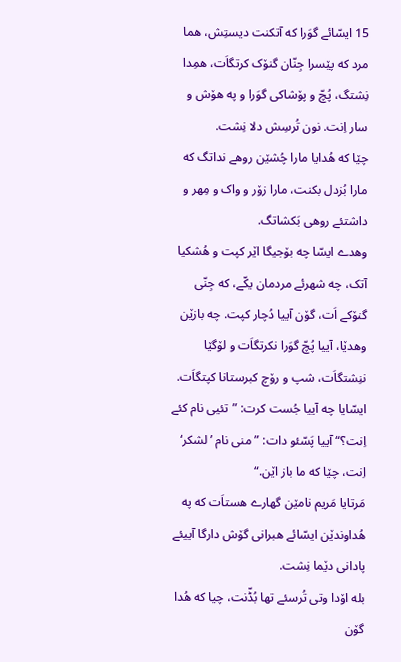15 ایسّائے گوَرا که آتکنت دیستِش، هما مرد که پێسرا جِنّان گنۆک کرتگاَت، همِدا نِشتگ، پُچّ و پۆشاکی گوَرا و په هۆش و سار اِنت. نون تُرسِش دلا نِشت.
چێا که هُدایا مارا چُشێن روهے نداتگ که مارا بُزدل بکنت، مارا زۆر و واک و مِهر و داشتئے روهی بَکشاتگ.
وهدے ایسّا چه بۆجیگا اێر کپت و هُشکیا آتک، چه شهرئے مردمان یکّے، که جِنّی گنۆکے اَت، گۆن آییا دُچار کپت. چه بازێن وهدێا، آییا پُچّ گوَرا نکرتگاَت و لۆگێا ننِشتگاَت، شپ و رۆچ کبرستانا کپتگاَت.
ایسّایا چه آییا جُست کرت: ”تئیی نام کئے اِنت؟“ آییا پَسّئو دات: ”منی نام ’لشکر‘ اِنت، چێا که ما باز اێن.“
مَرتایا مَریم نامێن گهارے هستاَت که په هُداوندێن ایسّائے هبرانی گۆش دارگا آییئے پادانی دێما نِشت.
بله اۆدا وتی تُرسئے تها بُڈّنت، چیا که هُدا گۆن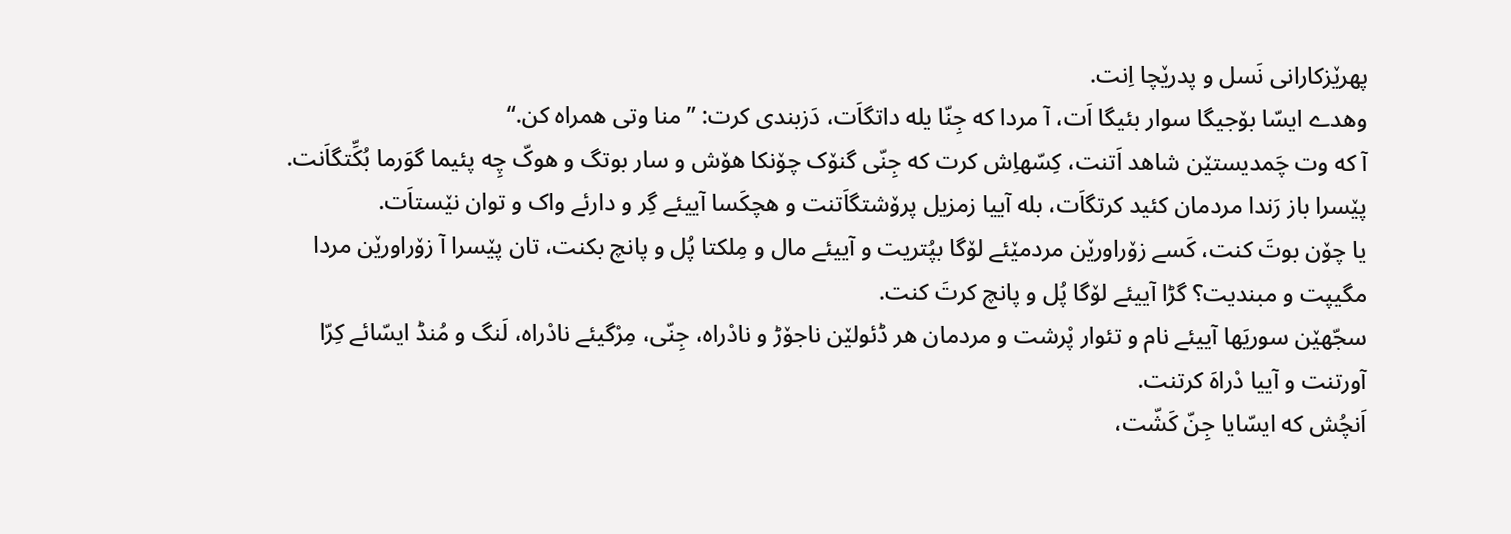پهرێزکارانی نَسل و پدرێچا اِنت.
وهدے ایسّا بۆجیگا سوار بئیگا اَت، آ مردا که جِنّا یله داتگاَت، دَزبندی کرت: ”منا وتی همراه کن.“
آ که وت چَمدیستێن شاهد اَتنت، کِسّهاِش کرت که جِنّی گنۆک چۆنکا هۆش و سار بوتگ و هوکّ چِه پئیما گوَرما بُکِّتگاَنت.
پێسرا باز رَندا مردمان کئید کرتگاَت، بله آییا زمزیل پرۆشتگاَتنت و هچکَسا آییئے گِر و دارئے واک و توان نێستاَت.
یا چۆن بوتَ کنت، کَسے زۆراورێن مردمێئے لۆگا بپُتریت و آییئے مال و مِلکتا پُل و پانچ بکنت، تان پێسرا آ زۆراورێن مردا مگیپت و مبندیت؟ گڑا آییئے لۆگا پُل و پانچ کرتَ کنت.
سجّهێن سوریَها آییئے نام و تئوار پْرشت و مردمان هر ڈئولێن ناجۆڑ و نادْراه، جِنّی، مِرْگیئے نادْراه، لَنگ و مُنڈ ایسّائے کِرّا آورتنت و آییا دْراهَ کرتنت.
اَنچُش که ایسّایا جِنّ کَشّت،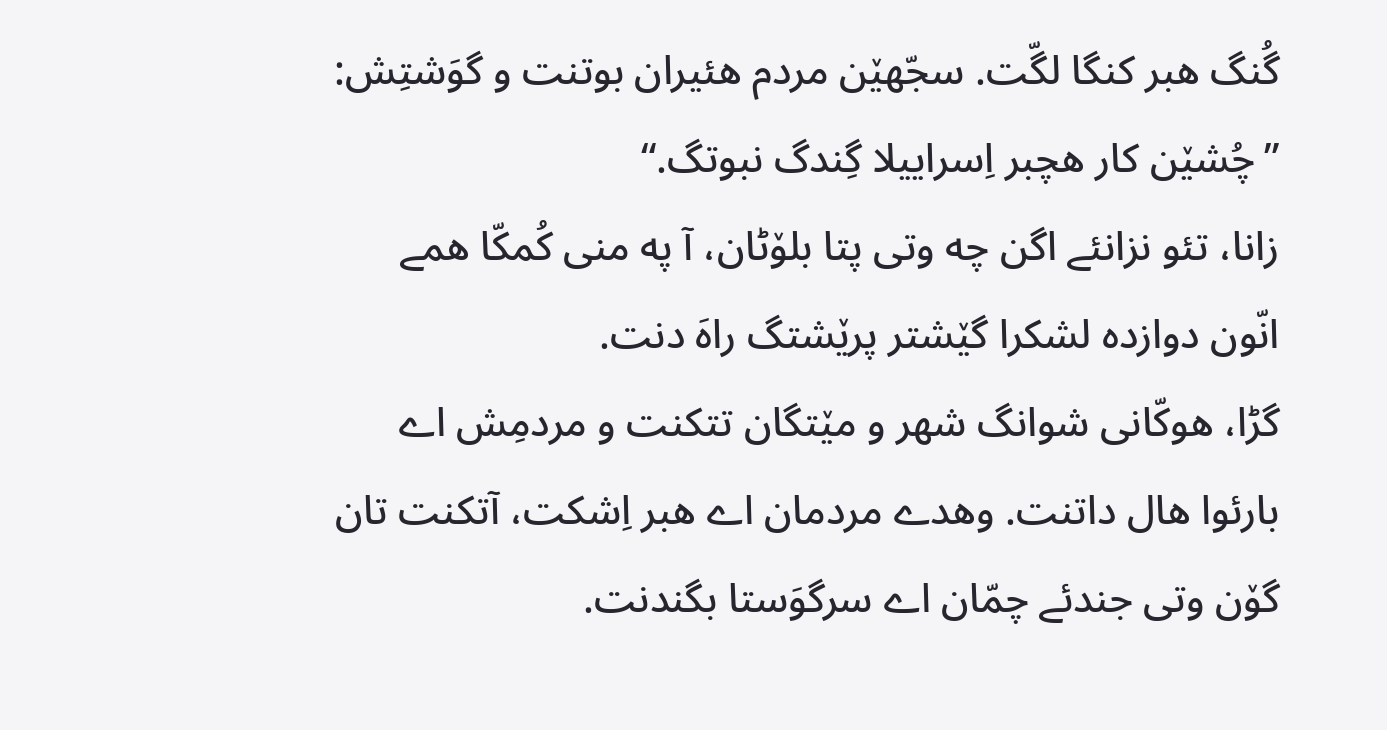گُنگ هبر کنگا لگّت. سجّهێن مردم هئیران بوتنت و گوَشتِش: ”چُشێن کار هچبر اِسراییلا گِندگ نبوتگ.“
زانا، تئو نزانئے اگن چه وتی پتا بلۆٹان، آ په منی کُمکّا همے انّون دوازده لشکرا گێشتر پرێشتگ راهَ دنت.
گڑا، هوکّانی شوانگ شهر و مێتگان تتکنت و مردمِش اے بارئوا هال داتنت. وهدے مردمان اے هبر اِشکت، آتکنت تان گۆن وتی جندئے چمّان اے سرگوَستا بگندنت.